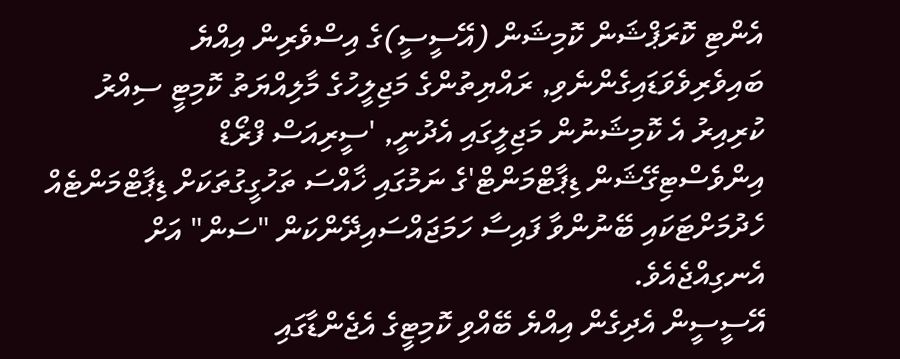އެންޓި ކޮރަޕްޝަން ކޮމިޝަން (އޭސީސީ)ގެ އިސްވެރިން އިއްޔެ ބައިވެރިވެވަޑައިގެންނެވި, ރައްޔިތުންގެ މަޖިލީހުގެ މާލިއްޔަތު ކޮމިޓީ ސިއްރު ކުރިއިރު އެ ކޮމިޝަނުން މަޖިލީގައި އެދުނީ, 'ސީރިއަސް ފްރޯޑް އިންވެސްޓިގޭޝަން ޑިޕާޓްމަންޓް'ގެ ނަމުގައި ޚާއްސަ ތަހުގީގުތަކަށް ޑިޕާޓްމަންޓެއް ހެދުމަށްޓަކައި ބޭނުންވާ ފައިސާ ހަމަޖައްސައިދޭންކަން "ސަން" އަށް އެނގިއްޖެއެވެ.
އޭސީސީން އެދިގެން އިއްޔެ ބޭއްވި ކޮމިޓީގެ އެޖެންޑާގައި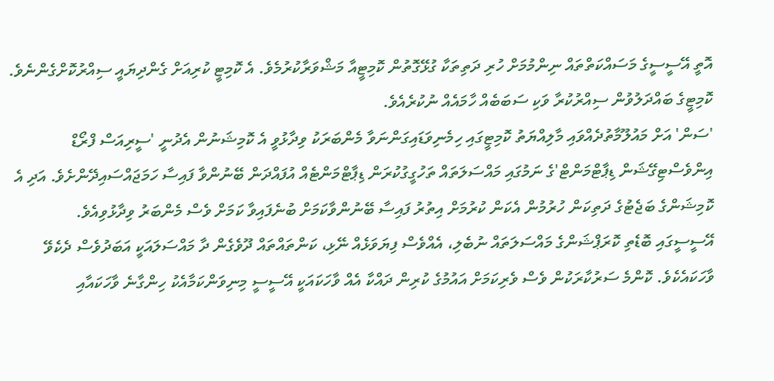އޮތީ އޭސީސީގެ މަސައްކަތްތައް ނިންމުމަށް ހުރި ދަތިތަކާ ގުޅޭގޮތުން ކޮމިޓީއާ މަޝްވަރާކުރުމެވެ. އެ ކޮމިޓީ ކުރިއަށް ގެންދިޔައީ ސިއްރުކޮށްގެންނެވެ. ކޮމިޓީގެ ބައްދަލުވުން ސިއްރުކުރާ ވަކި ސަބަބެއް ހާމައެއް ނުކުރެއެވެ.
'ސަން' އަށް މައުލޫމާތުދެއްވައި މާލިއްޔަތު ކޮމިޓީގައި ހިމެނިވަޑައިގަންނަވާ މެންބަރަކު ވިދާޅުވީ އެ ކޮމިޝަނުން އެދުނީ 'ސީރިއަސް ފްރޯޑް އިންވެސްޓިގޭޝަން ޑިޕާޓްމަންޓް'ގެ ނަމުގައި މައްސަލަތައް ތަހުގީގުކުރަން ޑިޕާޓްމަންޓެއް އުފައްދަން ބޭނުންވާ ފައިސާ ހަމަޖައްސައިދޭންށެވެ. އަދި އެ ކޮމިޝަންގެ ބަޖެޓުގެ ދަތިކަން ހުރުމުން އެކަން ކުރުމަށް އިތުރު ފައިސާ ބޭނުންވާކަމަށް ބުނެފައިވާ ކަމަށް ވެސް މެންބަރު ވިދާޅުވިއެވެ.
އޭސީސީގައި ބޮޑެތި ކޮރަޕްޝަންގެ މައްސަލަތައް ނުބެލި، އެއްވެސް ފިޔަވަޅެއް ނޭޅި، ކަންތައްތައް ދޫވެގެން ދާ މައްސަލައަކީ އަބަދުވެސް ދެކެވޭ ވާހަކައެކެވެ. ކޮންމެ ސަރުކާރަކުން ވެސް ވެރިކަމަށް އައުމުގެ ކުރިން ދައްކާ އެއް ވާހަކައަކީ އޭސީސީ މިނިވަންކަމާއެކު ހިންގާނެ ވާހަކައާއި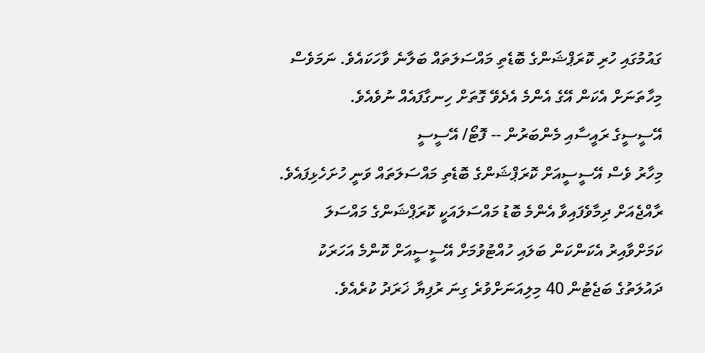ގައުމުގައި ހުރި ކޮރަޕްޝަންގެ ބޮޑެތި މައްސަލަތައް ބަލާނެ ވާހަކައެވެ. ނަމަވެސް މިހާތަނަށް އެކަން އޭގެ އެންމެ އެދެވޭ ގޮތަށް ހިނގާފައެއް ނުވެއެވެ.
އޭސީސީގެ ރައީސާއި މެންބަރުން -- ފޮޓޯ/ އޭސީސީ
މިހާރު ވެސް އޭސީސީއަށް ކޮރަޕްޝަންގެ ބޮޑެތި މައްސަލަތައް ވަނީ ހުށަހެޅިފައެވެ.
ރާއްޖެއަށް ދިމާވެފައިވާ އެންމެ ބޮޑު މައްސަލައަކީ ކޮރަޕްޝަންގެ މައްސަލަ ކަމަށްވާއިރު އެކަންކަން ބަލައި ހުއްޓުވުމަށް އޭސީސީއަށް ކޮންމެ އަހަރަކު ދައުލަތުގެ ބަޖެޓުން 40 މިލިއަނަށްވުރެ ގިނަ ރުފިޔާ ޚަރަދު ކުރެއެވެ.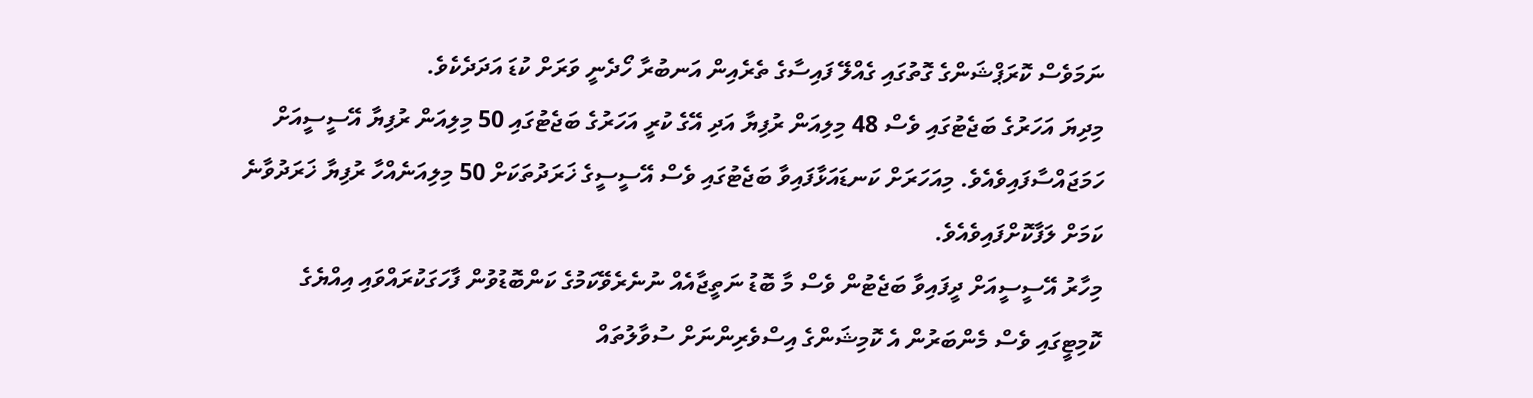ނަމަވެސް ކޮރަޕްޝަންގެ ގޮތުގައި ގެއްލޭ ފައިސާގެ ތެރެއިން އަނބުރާ ހޯދެނީ ވަރަށް ކުޑަ އަދަދެކެވެ.
މިދިޔަ އަހަރުގެ ބަޖެޓުގައި ވެސް 48 މިލިއަން ރުފިޔާ އަދި އޭގެ ކުރީ އަހަރުގެ ބަޖެޓުގައި 50 މިލިއަން ރުފިޔާ އޭސީސީއަށް ހަމަޖައްސާފައިވެއެވެ. މިއަހަރަށް ކަނޑައަޅާފައިވާ ބަޖެޓުގައި ވެސް އޭސީސީގެ ޚަރަދުތަކަށް 50 މިލިއަނެއްހާ ރުފިޔާ ޚަރަދުވާނެ ކަމަށް ލަފާކޮށްފައިވެއެވެ.
މިހާރު އޭސީސީއަށް ދީފައިވާ ބަޖެޓުން ވެސް މާ ބޮޑު ނަތީޖާއެއް ނުނެރެވޭކަމުގެ ކަންބޮޑުވުން ފާހަގަކުރައްވައި އިއްޔެގެ ކޮމިޓީގައި ވެސް މެންބަރުން އެ ކޮމިޝަންގެ އިސްވެރިންނަށް ސުވާލުތައް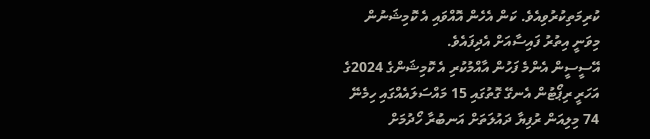ކުރިމަތިކުރުވިއެވެ. ކަން އެހެން އޮއްވައި އެ ކޮމިޝަނުން މިވަނީ އިތުރު ފައިސާއަށް އެދިފައެވެ.
އޭސީސީން އެންމެ ފަހުން އާއްމުކުރި އެ ކޮމިޝަންގެ 2024ގެ އަހަރީ ރިޕޯޓުން އެނގޭ ގޮތުގައި 15 މައްސަލައެއްގައި ހިމެނޭ 74 މިލިއަން ރުފިޔާ ދައުލަތަށް އަނބުރާ ހޯދުމަށް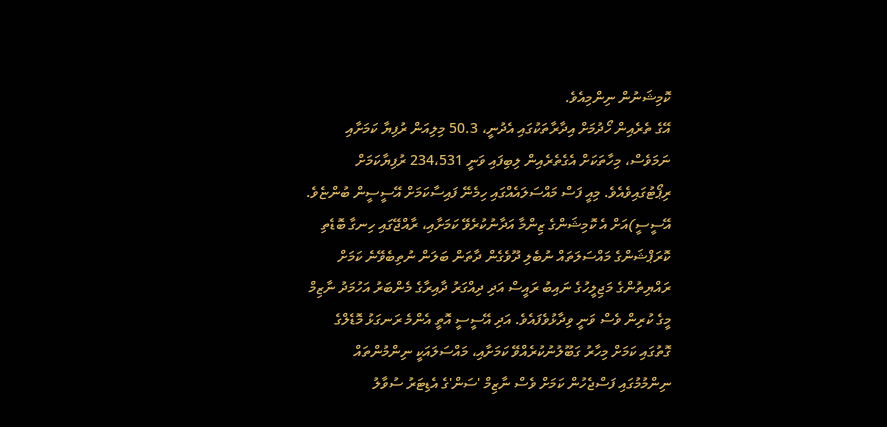ކޮމިޝަނުން ނިންމިއެވެ.
އޭގެ ތެރެއިން ހޯދުމަށް އިދާރާތަކުގައި އެދުނީ، 50.3 މިލިއަން ރުފިޔާ ކަމަށާއި ނަމަވެސް، މިހާތަކަށް އެގެތެރެއިން ލިބިފައި ވަނީ 234،531 ރުފިޔާކަމަށް ރިޕޯޓުގައިވެއެވެ. މިއީ ފަސް މައްސަލައެއްގައި ހިމެނޭ ފައިސާކަމަށް އޭސީސީން ބުންޏެވެ.
އޭސީސީ)އަށް އެ ކޮމިޝަންގެ ޒިންމާ އަދާނުކުރެވޭ ކަމަށާއި، ރާއްޖޭގައި ހިނގާ ބޮޑެތި ކޮރަޕްޝަންގެ މައްސަލަތައް ނުބެލި ދޫވެގެން ދާތަން ބަލަން ނުތިބެވޭނެ ކަމަށް ރައްޔިތުންގެ މަޖިލީހުގެ ނައިބު ރައީސް އަދި ދިއްގަރު ދާއިރާގެ މެންބަރު އަހުމަދު ނާޒިމް މީގެ ކުރިން ވެސް ވަނީ ވިދާޅުވެފައެވެ. އަދި އޭސީސީ އޮތީ އެންމެ ރަނގަޅު މޮޑެލްގެ ގޮތުގައި ކަމަށް މިހާރު ގަބޫލުނުކުރެއްވޭ ކަމަށާއި، މައްސަލައަކީ ނިންމުންތައް ނިންމުމުގައި ފަސްޖެހުން ކަމަށް ވެސް ނާޒިމް 'ސަން'ގެ އެޑިޓަރު ސުވާލު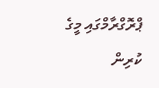ޕްރޮގްރާމްގައި މީގެ ކުރިން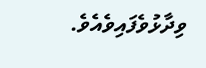ވިދާޅުވެފައިވެއެވެ.